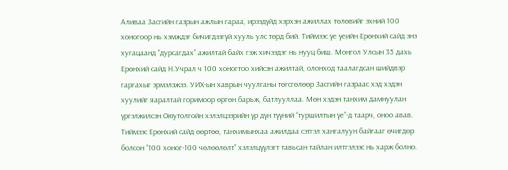Аливаа Засгийн газрын ажлын гараа, ирээдүйд хэрхэн ажиллах төлөвийг эхний 100 хоногоор нь хэмждэг бичигдээгүй хууль улс төрд бий. Тиймээс үе үеийн Ерөнхий сайд энэ хугацаанд “дурсагдах” ажилтай байх гэж хичээдэг нь нууц биш. Монгол Улсын 35 дахь Ерөнхий сайд Н.Учрал ч 100 хоногтоо хийсэн ажилтай, олонход таалагдсан шийдвэр гаргахыг эрмэлзжээ. УИХ-ын хаврын чуулганы төгсгөлөөр Засгийн газраас хэд хэдэн хуулийг яаралтай горимоор өргөн барьж, батлууллаа. Мөн хэдэн танхим дамнуулан үргэлжилсэн Оюутолгойн хэлэлцээрийн үр дүн түүний “туршилтын үе”-д таарч, оноо авав. Тиймээс Ерөнхий сайд өөртөө, танхимынхаа ажилдаа сэтгэл хангалуун байгааг өчигдөр болсон “100 хоног-100 чөлөөлөлт” хэлэлцүүлэгт тавьсан тайлан илтгэлээс нь харж болно.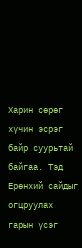Харин сөрөг хүчин эсрэг байр суурьтай байгаа. Тэд Ерөнхий сайдыг огцруулах гарын үсэг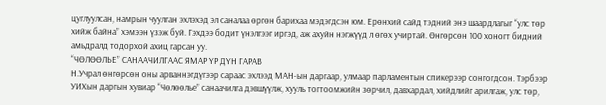цуглуулсан, намрын чуулган эхлэхэд эл саналаа өргөн барихаа мэдэгдсэн юм. Ерөнхий сайд тэдний энэ шаардлагыг “улс төр хийж байна” хэмээн үзэж буй. Гэхдээ бодит үнэлгээг иргэд, аж ахуйн нэгжүүд л өгөх учиртай. Өнгөрсөн 100 хоногт бидний амьдралд тодорхой ахиц гарсан уу.
“ЧӨЛӨӨЛЬЕ” САНААЧИЛГААС ЯМАР ҮР ДҮН ГАРАВ
Н.Учрал өнгөрсөн оны арваннэгдүгээр сараас эхлээд МАН-ын даргаар, улмаар парламентын спикерээр сонгогдсон. Тэрбээр УИХын даргын хувиар “Чөлөөлье” санаачилга дэвшүүлж, хууль тогтоомжийн зөрчил, давхардал, хийдлийг арилгаж, улс төр,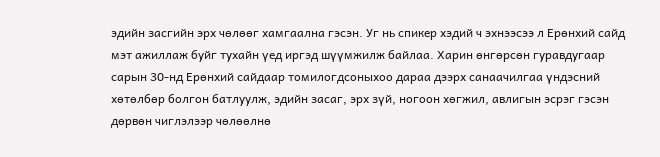эдийн засгийн эрх чөлөөг хамгаална гэсэн. Уг нь спикер хэдий ч эхнээсээ л Ерөнхий сайд мэт ажиллаж буйг тухайн үед иргэд шүүмжилж байлаа. Харин өнгөрсөн гуравдугаар сарын 30-нд Ерөнхий сайдаар томилогдсоныхоо дараа дээрх санаачилгаа үндэсний хөтөлбөр болгон батлуулж, эдийн засаг, эрх зүй, ногоон хөгжил, авлигын эсрэг гэсэн дөрвөн чиглэлээр чөлөөлнө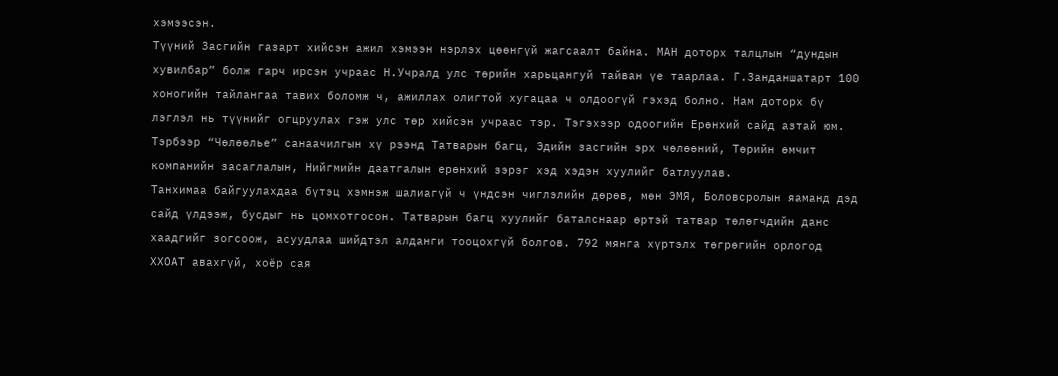хэмээсэн.
Түүний Засгийн газарт хийсэн ажил хэмээн нэрлэх цөөнгүй жагсаалт байна. МАН доторх талцлын “дундын хувилбар” болж гарч ирсэн учраас Н.Учралд улс төрийн харьцангуй тайван үе таарлаа. Г.Занданшатарт 100 хоногийн тайлангаа тавих боломж ч, ажиллах олигтой хугацаа ч олдоогүй гэхэд болно. Нам доторх бү лэглэл нь түүнийг огцруулах гэж улс төр хийсэн учраас тэр. Тэгэхээр одоогийн Ерөнхий сайд азтай юм. Тэрбээр “Чөлөөлье” санаачилгын хү рээнд Татварын багц, Эдийн засгийн эрх чөлөөний, Төрийн өмчит компанийн засаглалын, Нийгмийн даатгалын ерөнхий зэрэг хэд хэдэн хуулийг батлуулав.
Танхимаа байгуулахдаа бүтэц хэмнэж шалиагүй ч үндсэн чиглэлийн дөрөв, мөн ЭМЯ, Боловсролын яаманд дэд сайд үлдээж, бусдыг нь цомхотгосон. Татварын багц хуулийг баталснаар өртэй татвар төлөгчдийн данс хаадгийг зогсоож, асуудлаа шийдтэл алданги тооцохгүй болгов. 792 мянга хүртэлх төгрөгийн орлогод ХХОАТ авахгүй, хоёр сая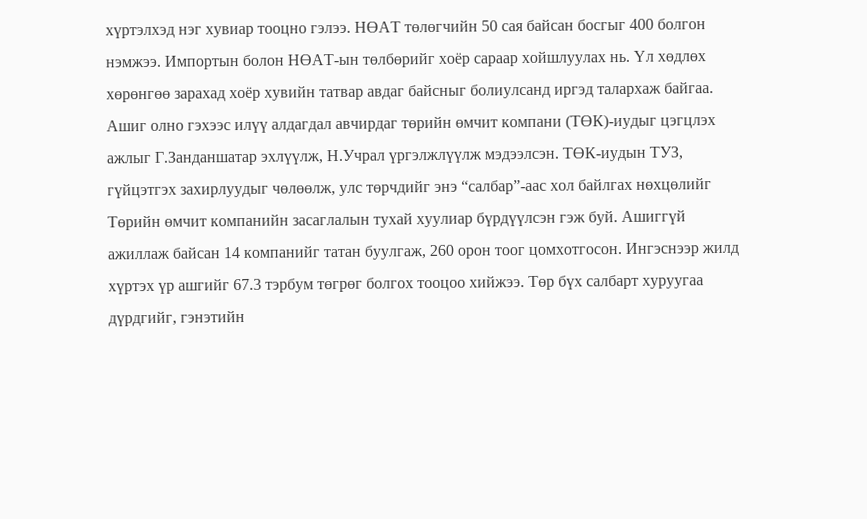хүртэлхэд нэг хувиар тооцно гэлээ. НӨАТ төлөгчийн 50 сая байсан босгыг 400 болгон нэмжээ. Импортын болон НӨАТ-ын төлбөрийг хоёр сараар хойшлуулах нь. Үл хөдлөх хөрөнгөө зарахад хоёр хувийн татвар авдаг байсныг болиулсанд иргэд талархаж байгаа.
Ашиг олно гэхээс илүү алдагдал авчирдаг төрийн өмчит компани (ТӨК)-иудыг цэгцлэх ажлыг Г.Занданшатар эхлүүлж, Н.Учрал үргэлжлүүлж мэдээлсэн. ТӨК-иудын ТУЗ, гүйцэтгэх захирлуудыг чөлөөлж, улс төрчдийг энэ “салбар”-аас хол байлгах нөхцөлийг Төрийн өмчит компанийн засаглалын тухай хуулиар бүрдүүлсэн гэж буй. Ашиггүй ажиллаж байсан 14 компанийг татан буулгаж, 260 орон тоог цомхотгосон. Ингэснээр жилд хүртэх үр ашгийг 67.3 тэрбум төгрөг болгох тооцоо хийжээ. Төр бүх салбарт хуруугаа дүрдгийг, гэнэтийн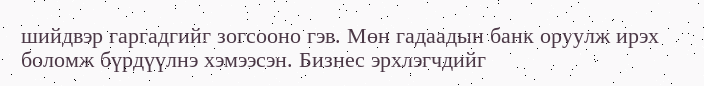шийдвэр гаргадгийг зогсооно гэв. Мөн гадаадын банк оруулж ирэх боломж бүрдүүлнэ хэмээсэн. Бизнес эрхлэгчдийг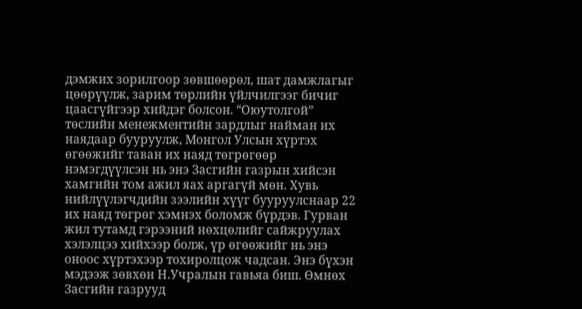дэмжих зорилгоор зөвшөөрөл, шат дамжлагыг цөөрүүлж, зарим төрлийн үйлчилгээг бичиг цаасгүйгээр хийдэг болсон. “Оюутолгой” төслийн менежментийн зардлыг найман их наядаар бууруулж, Монгол Улсын хүртэх өгөөжийг таван их наяд төгрөгөөр нэмэгдүүлсэн нь энэ Засгийн газрын хийсэн хамгийн том ажил яах аргагүй мөн. Хувь нийлүүлэгчдийн зээлийн хүүг бууруулснаар 22 их наяд төгрөг хэмнэх боломж бүрдэв. Гурван жил тутамд гэрээний нөхцөлийг сайжруулах хэлэлцээ хийхээр болж, үр өгөөжийг нь энэ оноос хүртэхээр тохиролцож чадсан. Энэ бүхэн мэдээж зөвхөн Н.Учралын гавьяа биш. Өмнөх Засгийн газрууд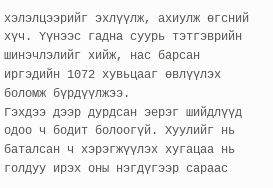хэлэлцээрийг эхлүүлж, ахиулж өгсний хүч. Үүнээс гадна суурь тэтгэврийн шинэчлэлийг хийж, нас барсан иргэдийн 1072 хувьцааг өвлүүлэх боломж бүрдүүлжээ.
Гэхдээ дээр дурдсан эерэг шийдлүүд одоо ч бодит болоогүй. Хуулийг нь баталсан ч хэрэгжүүлэх хугацаа нь голдуу ирэх оны нэгдүгээр сараас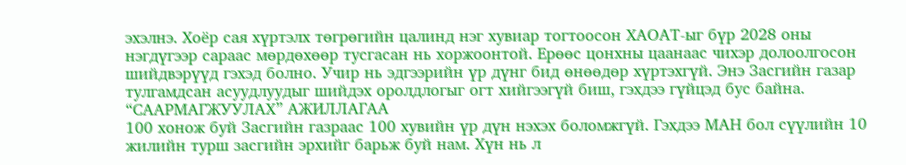эхэлнэ. Хоёр сая хүртэлх төгрөгийн цалинд нэг хувиар тогтоосон ХАОАТ-ыг бүр 2028 оны нэгдүгээр сараас мөрдөхөөр тусгасан нь хоржоонтой. Ерөөс цонхны цаанаас чихэр долоолгосон шийдвэрүүд гэхэд болно. Учир нь эдгээрийн үр дүнг бид өнөөдөр хүртэхгүй. Энэ Засгийн газар тулгамдсан асуудлуудыг шийдэх оролдлогыг огт хийгээгүй биш, гэхдээ гүйцэд бус байна.
“СААРМАГЖУУЛАХ” АЖИЛЛАГАА
100 хонож буй Засгийн газраас 100 хувийн үр дүн нэхэх боломжгүй. Гэхдээ МАН бол сүүлийн 10 жилийн турш засгийн эрхийг барьж буй нам. Хүн нь л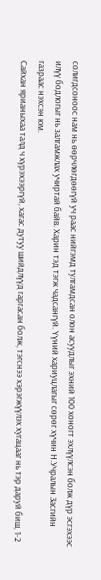солигдсоноос нам нь өөрчлөгдөөгүй уч раас нийгэмд тулгамдсан олон асуудлыг эхний 100 хоногт эхлүүлсэн болж дүр эсгэхээс илүү бодлогыг нь залгамжлах учиртай байв. Харин тэд тэгж чадсангүй. Үүний хариуцлагыг сөрөг хүчин Н.Учралын Засгийн газраас нэхсэн юм.
Сайхан ярианыхаа талд ч хүрэхээргүй, хагас дутуу шийдлүүд гаргасан болж, тэгснээ хэрэгжүүлэх хугацааг нь тэр даруй биш, 1-2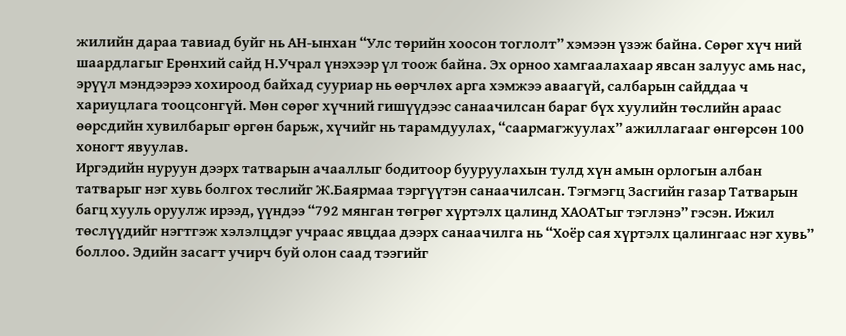жилийн дараа тавиад буйг нь АН-ынхан “Улс төрийн хоосон тоглолт” хэмээн үзэж байна. Сөрөг хүч ний шаардлагыг Ерөнхий сайд Н.Учрал үнэхээр үл тоож байна. Эх орноо хамгаалахаар явсан залуус амь нас, эрүүл мэндээрээ хохироод байхад сууриар нь өөрчлөх арга хэмжээ аваагүй, салбарын сайддаа ч хариуцлага тооцсонгүй. Мөн сөрөг хүчний гишүүдээс санаачилсан бараг бүх хуулийн төслийн араас өөрсдийн хувилбарыг өргөн барьж, хүчийг нь тарамдуулах, “саармагжуулах” ажиллагааг өнгөрсөн 100 хоногт явуулав.
Иргэдийн нуруун дээрх татварын ачааллыг бодитоор бууруулахын тулд хүн амын орлогын албан татварыг нэг хувь болгох төслийг Ж.Баярмаа тэргүүтэн санаачилсан. Тэгмэгц Засгийн газар Татварын багц хууль оруулж ирээд, үүндээ “792 мянган төгрөг хүртэлх цалинд ХАОАТыг тэглэнэ” гэсэн. Ижил төслүүдийг нэгтгэж хэлэлцдэг учраас явцдаа дээрх санаачилга нь “Хоёр сая хүртэлх цалингаас нэг хувь” боллоо. Эдийн засагт учирч буй олон саад тээгийг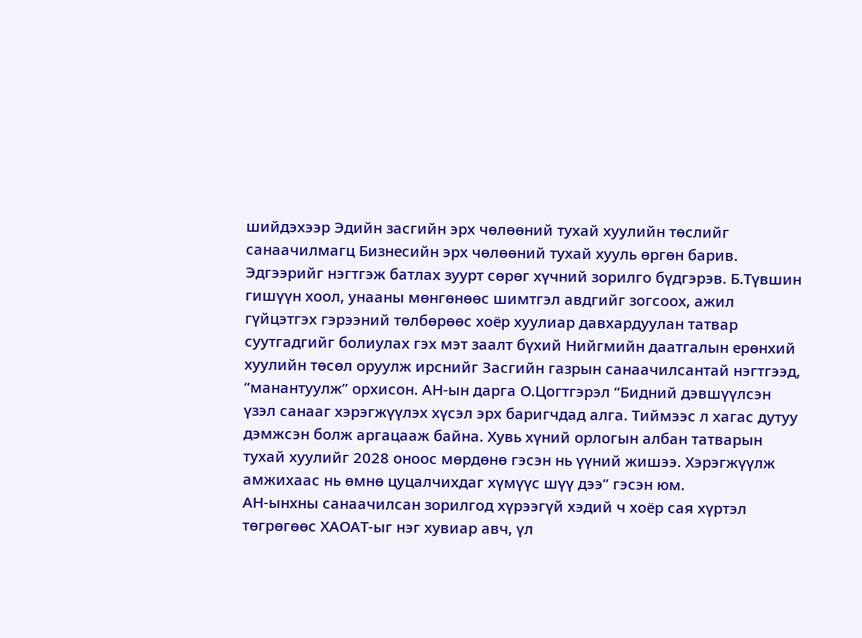шийдэхээр Эдийн засгийн эрх чөлөөний тухай хуулийн төслийг санаачилмагц Бизнесийн эрх чөлөөний тухай хууль өргөн барив. Эдгээрийг нэгтгэж батлах зуурт сөрөг хүчний зорилго бүдгэрэв. Б.Түвшин гишүүн хоол, унааны мөнгөнөөс шимтгэл авдгийг зогсоох, ажил гүйцэтгэх гэрээний төлбөрөөс хоёр хуулиар давхардуулан татвар суутгадгийг болиулах гэх мэт заалт бүхий Нийгмийн даатгалын ерөнхий хуулийн төсөл оруулж ирснийг Засгийн газрын санаачилсантай нэгтгээд, “манантуулж” орхисон. АН-ын дарга О.Цогтгэрэл “Бидний дэвшүүлсэн үзэл санааг хэрэгжүүлэх хүсэл эрх баригчдад алга. Тиймээс л хагас дутуу дэмжсэн болж аргацааж байна. Хувь хүний орлогын албан татварын тухай хуулийг 2028 оноос мөрдөнө гэсэн нь үүний жишээ. Хэрэгжүүлж амжихаас нь өмнө цуцалчихдаг хүмүүс шүү дээ” гэсэн юм.
АН-ынхны санаачилсан зорилгод хүрээгүй хэдий ч хоёр сая хүртэл төгрөгөөс ХАОАТ-ыг нэг хувиар авч, үл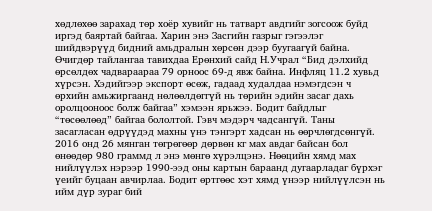хөдлөхөө зарахад төр хоёр хувийг нь татварт авдгийг зогсоож буйд иргэд баяртай байгаа. Харин энэ Засгийн газрыг гэгээлэг шийдвэрүүд бидний амьдралын хөрсөн дээр буугаагүй байна. Өчигдөр тайлангаа тавихдаа Ерөнхий сайд Н.Учрал “Бид дэлхийд өрсөлдөх чадвараараа 79 орноос 69-д явж байна. Инфляц 11.2 хувьд хүрсэн. Хэдийгээр экспорт өсөж, гадаад худалдаа нэмэгдсэн ч өрхийн амьжиргаанд нөлөөлдөггүй нь төрийн эдийн засаг дахь оролцооноос болж байгаа” хэмээн ярьжээ. Бодит байдлыг “төсөөлөөд” байгаа бололтой. Гэвч мэдэрч чадсангүй. Таны засагласан өдрүүдэд махны үнэ тэнгэрт хадсан нь өөрчлөгдсөнгүй. 2016 онд 26 мянган төгрөгөөр дөрвөн кг мах авдаг байсан бол өнөөдөр 980 граммд л энэ мөнгө хүрэлцэнэ. Нөөцийн хямд мах нийлүүлэх нэрээр 1990-ээд оны картын бараанд дугаарладаг бүрхэг үеийг буцаан авчирлаа. Бодит өртгөөс хэт хямд үнээр нийлүүлсэн нь ийм дүр зураг бий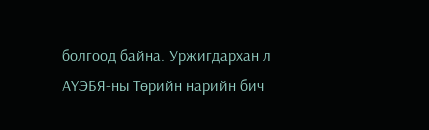болгоод байна. Уржигдархан л АҮЭБЯ-ны Төрийн нарийн бич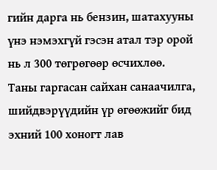гийн дарга нь бензин, шатахууны үнэ нэмэхгүй гэсэн атал тэр орой нь л 300 төгрөгөөр өсчихлөө. Таны гаргасан сайхан санаачилга, шийдвэрүүдийн үр өгөөжийг бид эхний 100 хоногт лав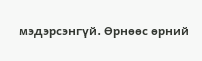мэдэрсэнгүй. Өрнөөс өрний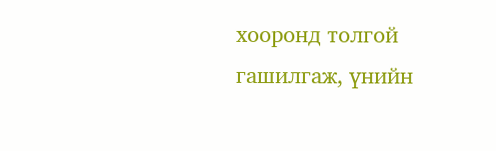хооронд толгой гашилгаж, үнийн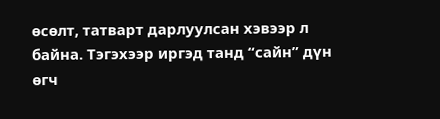өсөлт, татварт дарлуулсан хэвээр л байна. Тэгэхээр иргэд танд “сайн” дүн өгч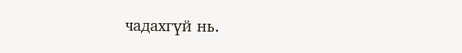чадахгүй нь.